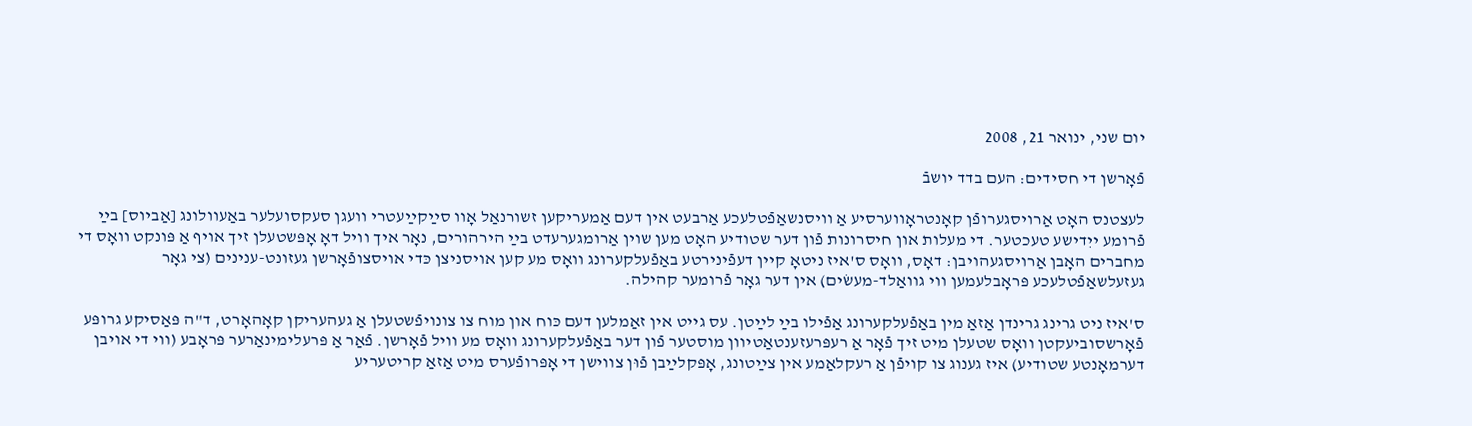יום שני, ינואר 21, 2008

פֿאָרשן די חסידים: העם בדד יושבֿ

לעצטנס האָט אַרויסגערופֿן קאָנטראָווערסיע אַ וויסנשאַפֿטלעכע אַרבעט אין דעם אַמעריקען זשורנאַל אָוו סײַקײַעטרי וועגן סעקסועלער באַעוולונג [אַביוס] בײַ פֿרומע ייִדישע טעכטער. די מעלות און חיסרונות פֿון דער שטודיע האָט מען שוין אַרומגערעדט בײַ הירהורים, נאָר איך וויל דאָ אָפּשטעלן זיך אויף אַ פּונקט וואָס די מחברים האָבן אַרויסגעהויבן: דאָס, וואָס ס'איז ניטאָ קיין דעפֿינירטע באַפֿעלקערונג וואָס מע קען אויסניצן כּדי אויסצופֿאָרשן געזונט-ענינים (צי גאָר געזעלשאַפֿטלעכע פּראָבלעמען ווי גוואַלד-מעשׂים) אין דער גאָר פֿרומער קהילה.

ס'איז ניט גרינג גרינדן אַזאַ מין באַפֿעלקערונג אַפֿילו בײַ לײַטן. עס גייט אין זאַמלען דעם כּוח און מוח צו צונויפֿשטעלן אַ געהעריקן קאָהאָרט, ד"ה פּאַסיקע גרופּע פֿאָרשסוביעקטן וואָס שטעלן מיט זיך פֿאָר אַ רעפּרעזענטאַטיוון מוסטער פֿון דער באַפֿעלקערונג וואָס מע וויל פֿאָרשן. פֿאַר אַ פּרעלימינאַרער פּראָבע (ווי די אויבן דערמאָנטע שטודיע) איז גענוג צו קויפֿן אַ רעקלאַמע אין צײַטונג, אָפּקלײַבן פֿוּן צווישן די אָפּרופֿערס מיט אַזאַ קריטעריע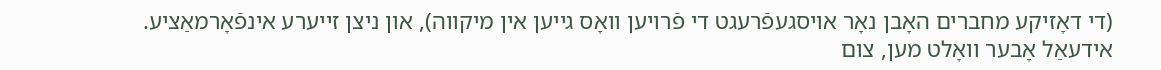(די דאָזיקע מחברים האָבן נאָר אויסגעפֿרעגט די פֿרויען וואָס גייען אין מיקווה), און ניצן זייערע אינפֿאָרמאַציע. אידעאַל אָבער וואָלט מען, צום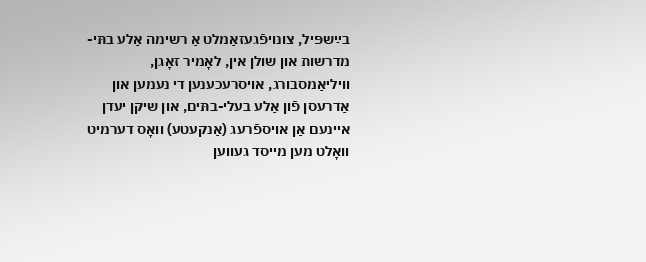בײַשפּיל, צונויפֿגעזאַמלט אַ רשימה אַלע בתּי-מדרשות און שולן אין, לאָמיר זאָגן, וויליאַמסבורג, אויסרעכענען די נעמען און אַדרעסן פֿון אַלע בעלי-בתּים, און שיקן יעדן איינעם אַן אויספֿרעג (אַנקעטע) וואָס דערמיט וואָלט מען מייסד געווען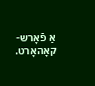אַ פֿאָרש-קאָהאָרט.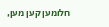חלומען קען מען,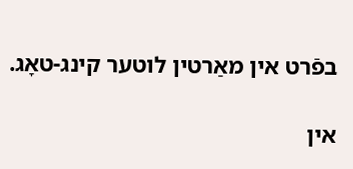בפֿרט אין מאַרטין לוטער קינג-טאָג.

אין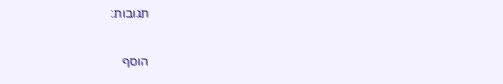תגובות:

הוסף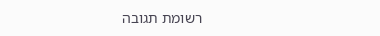רשומת תגובה